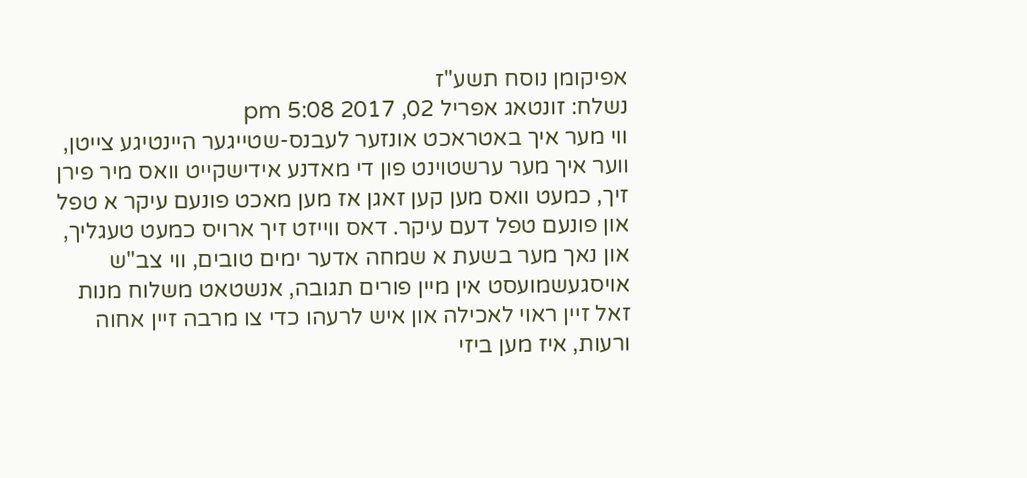אפיקומן נוסח תשע"ז
נשלח: זונטאג אפריל 02, 2017 5:08 pm
ווי מער איך באטראכט אונזער לעבנס-שטייגער היינטיגע צייטן, ווער איך מער ערשטוינט פון די מאדנע אידישקייט וואס מיר פירן זיך, כמעט וואס מען קען זאגן אז מען מאכט פונעם עיקר א טפל און פונעם טפל דעם עיקר. דאס ווייזט זיך ארויס כמעט טעגליך, און נאך מער בשעת א שמחה אדער ימים טובים, ווי צב"ש אויסגעשמועסט אין מיין פורים תגובה, אנשטאט משלוח מנות זאל זיין ראוי לאכילה און איש לרעהו כדי צו מרבה זיין אחוה ורעות, איז מען ביזי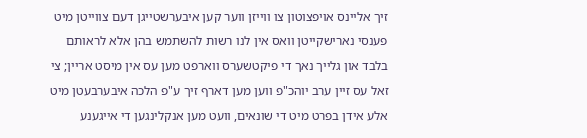זיך אליינס אויפצוטון צו ווייזן ווער קען איבערשטייגן דעם צווייטן מיט פענסי נארישקייטן וואס אין לנו רשות להשתמש בהן אלא לראותם בלבד און גלייך נאך די פיקטשערס ווארפט מען עס אין מיסט אריין; צי זאל עס זיין ערב יוהכ"פ ווען מען דארף זיך ע"פ הלכה איבערבעטן מיט אלע אידן בפרט מיט די שונאים, וועט מען אנקלינגען די אייגענע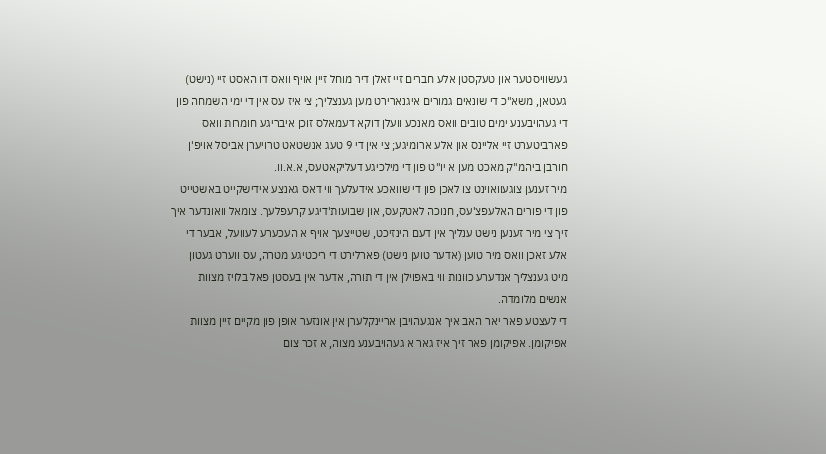געשוויסטער און טעקסטן אלע חברים זיי זאלן דיר מוחל זיין אויף וואס דו האסט זיי (נישט) געטאן, משא"כ די שונאים גמורים איגנארירט מען גענצליך; צי איז עס אין די ימי השמחה פון די געהויבענע ימים טובים וואס מאנכע וועלן דוקא דעמאלס זוכן איבריגע חומרות וואס פארביטערט זיי אליינס און אלע ארומיגע; צי אין די 9 טעג אנשטאט טרויערן אביסל אויפ'ן חורבן ביהמ"ק מאכט מען א יו"ט פון די מילכיגע דעליקאטעס, א.א.וו.
מיר זענען צוגעוואוינט צו לאכן פון די שוואכע אידעלעך ווי דאס גאנצע אידישקייט באשטייט פון די פורים האלעפצ'עס, חנוכה לאטקעס, און שבועות'דיגע קרעפלעך. צומאל וואונדער איך זיך צי מיר זענען נישט ענליך אין דעם הינזיכט, שטייצעך אויף א העכערע לעוועל, אבער די אלע זאכן וואס מיר טוען (אדער טוען נישט) פארלירט די ריכטיגע מטרה, עס ווערט געטון מיט גענצליך אנדערע כוונות ווי באפוילן אין די תורה, אדער אין בעסטן פאל בלויז מצוות אנשים מלומדה.
די לעצטע פאר יאר האב איך אנגעהויבן אריינקלערן אין אונזער אופן פון מקיים זיין מצוות אפיקומן. אפיקומן פאר זיך איז גאר א געהויבענע מצוה, א זכר צום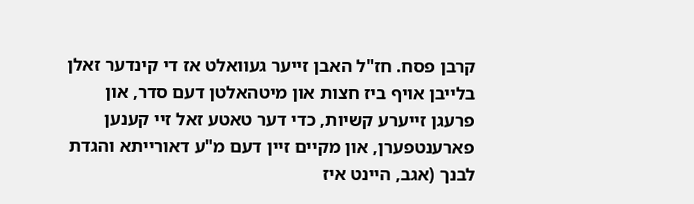קרבן פסח. חז"ל האבן זייער געוואלט אז די קינדער זאלן בלייבן אויף ביז חצות און מיטהאלטן דעם סדר, און פרעגן זייערע קשיות, כדי דער טאטע זאל זיי קענען פארענטפערן, און מקיים זיין דעם מ"ע דאורייתא והגדת לבנך (אגב, היינט איז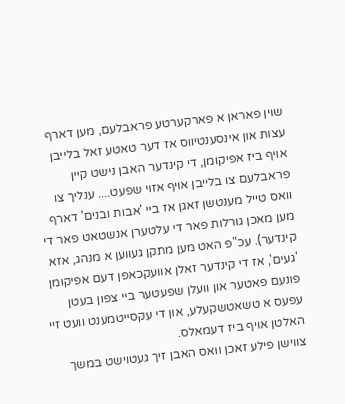שוין פאראן א פארקערטע פראבלעם, מען דארף עצות און אינסענטיווס אז דער טאטע זאל בלייבן אויף ביז אפיקומן, די קינדער האבן נישט קיין פראבלעם צו בלייבן אויף אזוי שפעט.... ענליך צו וואס טייל מענטשן זאגן אז ביי 'אבות ובנים' דארף מען מאכן גורלות פאר די עלטערן אנשטאט פאר די קינדער). עכ"פ האט מען מתקן געווען א מנהג, אזא 'געים', אז די קינדער זאלן אוועקכאפן דעם אפיקומן פונעם פאטער און וועלן שפעטער ביי צפון בעטן עפעס א טשאטשקעלע, און די עקסייטמענט וועט זיי האלטן אויף ביז דעמאלס.
צווישן פילע זאכן וואס האבן זיך געטוישט במשך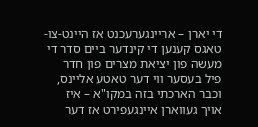די יארן – אריינגערעכנט אז היינט-צו-טאגס קענען די קינדער ביים סדר די מעשה פון יציאת מצרים פון חדר פיל בעסער ווי דער טאטע אליינס, וכבר הארכתי בזה במקו"א – איז אויך געווארן איינגעפירט אז דער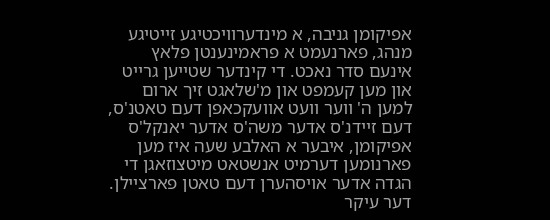אפיקומן גניבה, א מינדערוויכטיגע זייטיגע מנהג, פארנעמט א פראמינענטן פלאץ אינעם סדר נאכט. די קינדער שטייען גרייט און מען קעמפט און מ'שלאגט זיך ארום למען ה' ווער וועט אוועקכאפן דעם טאטנ'ס, דעם זיידנ'ס אדער משה'ס אדער יאנקל'ס אפיקומן, איבער א האלבע שעה איז מען פארנומען דערמיט אנשטאט מיטצוזאגן די הגדה אדער אויסהערן דעם טאטן פארציילן. דער עיקר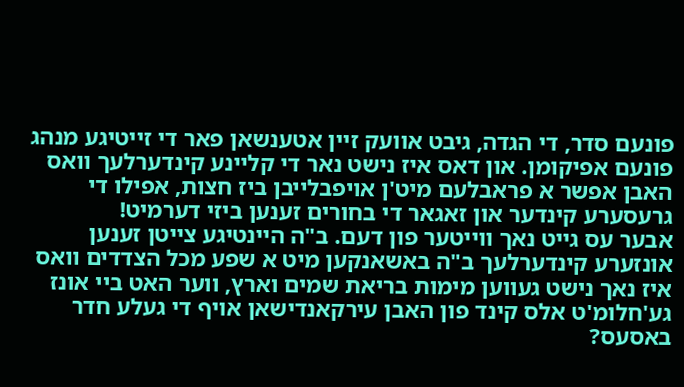פונעם סדר, די הגדה, גיבט אוועק זיין אטענשאן פאר די זייטיגע מנהג פונעם אפיקומן. און דאס איז נישט נאר די קליינע קינדערלעך וואס האבן אפשר א פראבלעם מיט'ן אויפבלייבן ביז חצות, אפילו די גרעסערע קינדער און זאגאר די בחורים זענען ביזי דערמיט!
אבער עס גייט נאך ווייטער פון דעם. ב"ה היינטיגע צייטן זענען אונזערע קינדערלעך ב"ה באשאנקען מיט א שפע מכל הצדדים וואס איז נאך נישט געווען מימות בריאת שמים וארץ, ווער האט ביי אונז גע'חלומ'ט אלס קינד פון האבן עירקאנדישאן אויף די געלע חדר באסעס?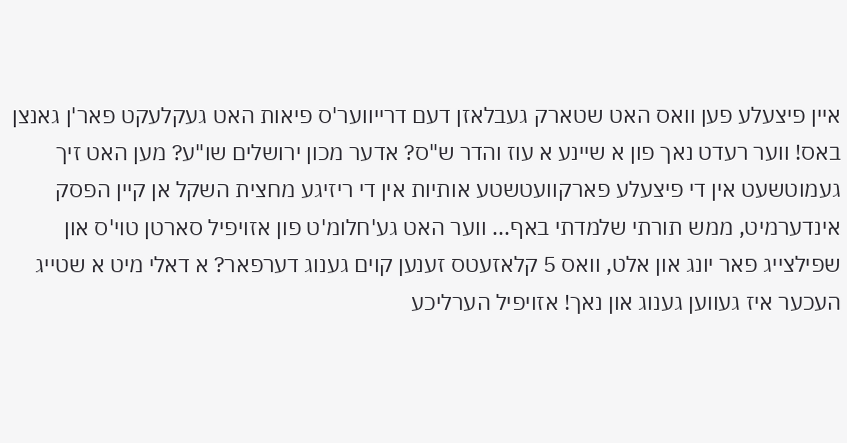איין פיצעלע פען וואס האט שטארק געבלאזן דעם דרייווער'ס פיאות האט געקלעקט פאר'ן גאנצן באס! ווער רעדט נאך פון א שיינע א עוז והדר ש"ס? אדער מכון ירושלים שו"ע? מען האט זיך געמוטשעט אין די פיצעלע פארקוועטשטע אותיות אין די ריזיגע מחצית השקל אן קיין הפסק אינדערמיט, ממש תורתי שלמדתי באף... ווער האט גע'חלומ'ט פון אזויפיל סארטן טוי'ס און שפילצייג פאר יונג און אלט, וואס 5 קלאזעטס זענען קוים גענוג דערפאר? א דאלי מיט א שטייג העכער איז געווען גענוג און נאך! אזויפיל הערליכע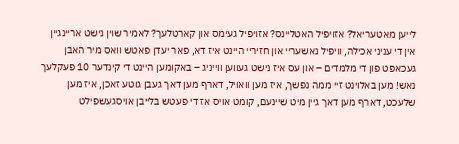לייען מאטעריאל? אזויפיל האטליינס? אזויפיל געימס און קארטלעך? לאמיר שוין נישט אריינגיין אין די עניני אכילה, וויפיל נאשעריי און חזיריי היינט איז דא, פאר יעדן פאטש וואס מיר האבן געכאפט פון די מלמדים – און עס איז נישט געווען ווייניג – באקומען היינט די קינדער 10 פעקלעך נאש! מען באלוינט זיי ממה נפשך, איז מען וואויל, דארף מען דאך געבן גוטע זאכן, איז מען שלעכט, דארף מען דאך גיין מיט שיינעם, קומט אויס אז די פעטש בלייבן אויסגעשפילט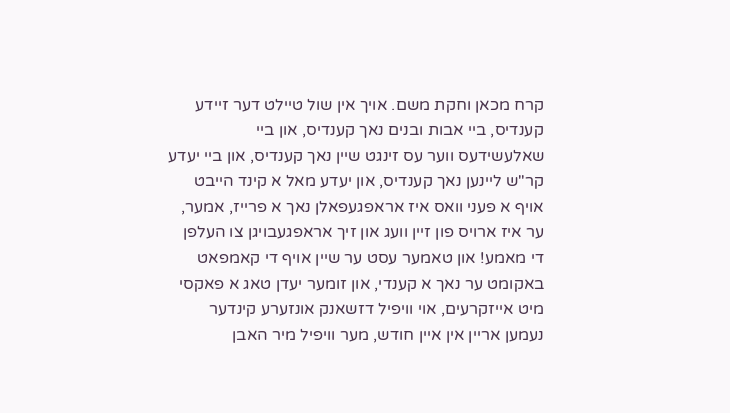קרח מכאן וחקת משם. אויך אין שול טיילט דער זיידע קענדיס, ביי אבות ובנים נאך קענדיס, און ביי שאלעשידעס ווער עס זינגט שיין נאך קענדיס, און ביי יעדע קר"ש ליינען נאך קענדיס, און יעדע מאל א קינד הייבט אויף א פעני וואס איז אראפגעפאלן נאך א פרייז, אמער, ער איז ארויס פון זיין וועג און זיך אראפגעבויגן צו העלפן די מאמע! און טאמער עסט ער שיין אויף די קאמפאט באקומט ער נאך א קענדי, און זומער יעדן טאג א פאקסי מיט אייזקרעים, אוי וויפיל דזשאנק אונזערע קינדער נעמען אריין אין איין חודש, מער וויפיל מיר האבן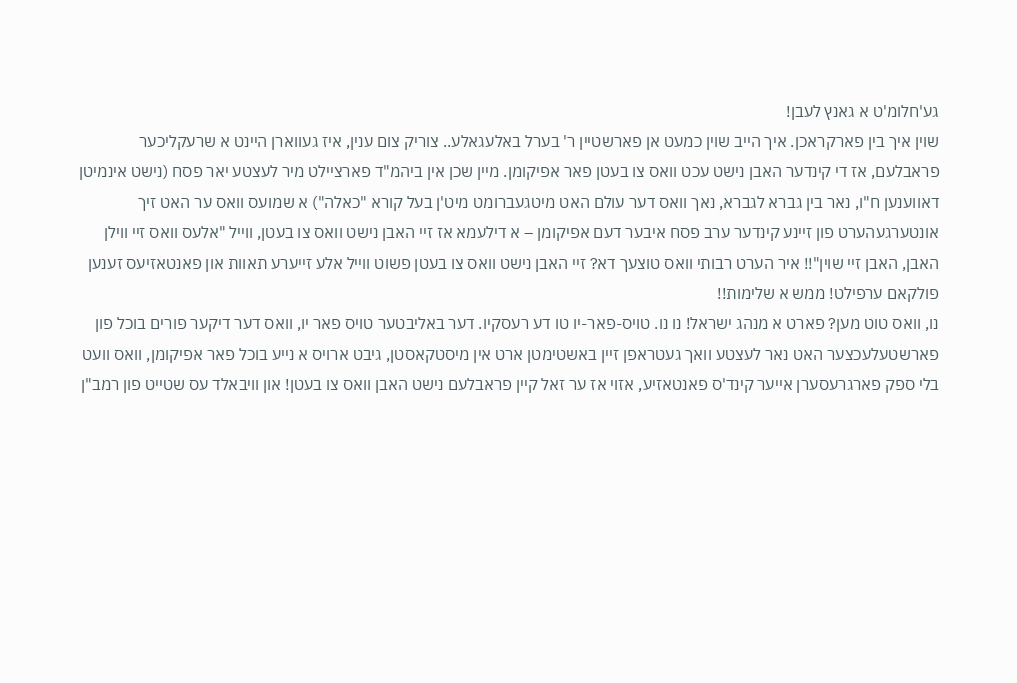גע'חלומ'ט א גאנץ לעבן!
שוין איך בין פארקראכן. איך הייב שוין כמעט אן פארשטיין ר' בערל באלעגאלע.. צוריק צום ענין, איז געווארן היינט א שרעקליכער פראבלעם, אז די קינדער האבן נישט עכט וואס צו בעטן פאר אפיקומן. מיין שכן אין ביהמ"ד פארציילט מיר לעצטע יאר פסח (נישט אינמיטן דאווענען ח"ו, נאר בין גברא לגברא, נאך וואס דער עולם האט מיטגעברומט מיט'ן בעל קורא "כאלה") א שמועס וואס ער האט זיך אונטערגעהערט פון זיינע קינדער ערב פסח איבער דעם אפיקומן – א דילעמא אז זיי האבן נישט וואס צו בעטן, ווייל "אלעס וואס זיי ווילן האבן, האבן זיי שוין"!! איר הערט רבותי וואס טוצעך דא? זיי האבן נישט וואס צו בעטן פשוט ווייל אלע זייערע תאוות און פאנטאזיעס זענען פולקאם ערפילט! ממש א שלימות!!
נו, וואס טוט מען? פארט א מנהג ישראל! נו נו. טויס-פאר-יו טו דע רעסקיו. דער באליבטער טויס פאר יו, וואס דער דיקער פורים בוכל פון פארשטעלעכצער האט נאר לעצטע וואך געטראפן זיין באשטימטן ארט אין מיסטקאסטן, גיבט ארויס א נייע בוכל פאר אפיקומן, וואס וועט בלי ספק פארגרעסערן אייער קינד'ס פאנטאזיע, אזוי אז ער זאל קיין פראבלעם נישט האבן וואס צו בעטן! און וויבאלד עס שטייט פון רמב"ן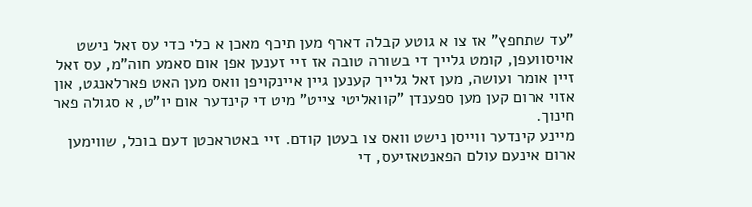"עד שתחפץ" אז צו א גוטע קבלה דארף מען תיכף מאכן א כלי כדי עס זאל נישט אויסוועפן, קומט גלייך די בשורה טובה אז זיי זענען אפן אום סאמע חוה"מ, עס זאל זיין אומר ועושה, מען זאל גלייך קענען גיין איינקויפן וואס מען האט פארלאנגט, און אזוי ארום קען מען ספענדן "קוואליטי צייט" מיט די קינדער אום יו"ט, א סגולה פאר חינוך.
מיינע קינדער ווייסן נישט וואס צו בעטן קודם. זיי באטראכטן דעם בוכל, שווימען ארום אינעם עולם הפאנטאזיעס, די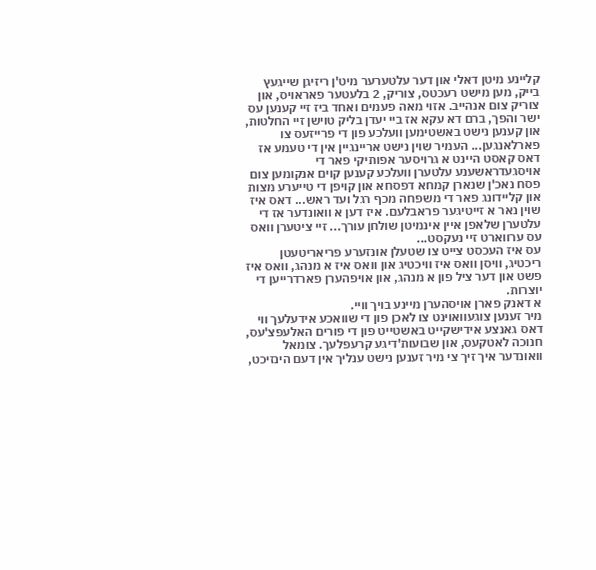קליינע מיטן דאלי און דער עלטערער מיט'ן ריזיגן שייגעץ בייק, מען מישט רעכטס, צוריק, 2 בלעטער פאראויס, און צוריק צום אנהייב. אזוי מאה פעמים ואחד ביז זיי קענען עס ישר והפך, ברם דא עקא אז ביי יעדן בליק טוישן זיי החלטות, און קענען נישט באשטימען וועלכע פון די פרייזעס צו פארלאנגען... העמיר שוין נישט אריינגיין אין די טעמע אז דאס קאסט היינט א גרויסער אפותיקי פאר די אויסגעדראשענע עלטערן וועלכע קענען קוים אנקומען צום פסח נאכ'ן שנארן קמחא דפסחא און קויפן די טייערע מצות און קליידונג פאר די משפחה מכף רגל ועד ראש... דאס איז שוין נאר א זייטיגער פראבלעם. איז דען א וואונדער אז די עלטערן שלאפן איין אינמיטן שולחן עורך... זיי ציטערן וואס עס ערווארט זיי נעקסט...
עס איז העכסט צייט צו שטעלן אונזערע פריאריטעטן ריכטיג, וויסן וואס איז וויכטיג און וואס איז א מנהג, וואס איז פשט און דער ציל פון א מנהג, און אויפהערן פארדרייען די יוצרות.
א דאנק פארן אויסהערן מיינע בויך וויי.
מיר זענען צוגעוואוינט צו לאכן פון די שוואכע אידעלעך ווי דאס גאנצע אידישקייט באשטייט פון די פורים האלעפצ'עס, חנוכה לאטקעס, און שבועות'דיגע קרעפלעך. צומאל וואונדער איך זיך צי מיר זענען נישט ענליך אין דעם הינזיכט,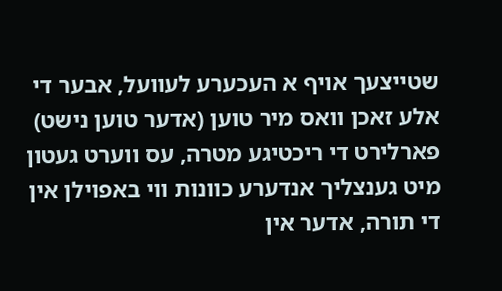שטייצעך אויף א העכערע לעוועל, אבער די אלע זאכן וואס מיר טוען (אדער טוען נישט) פארלירט די ריכטיגע מטרה, עס ווערט געטון מיט גענצליך אנדערע כוונות ווי באפוילן אין די תורה, אדער אין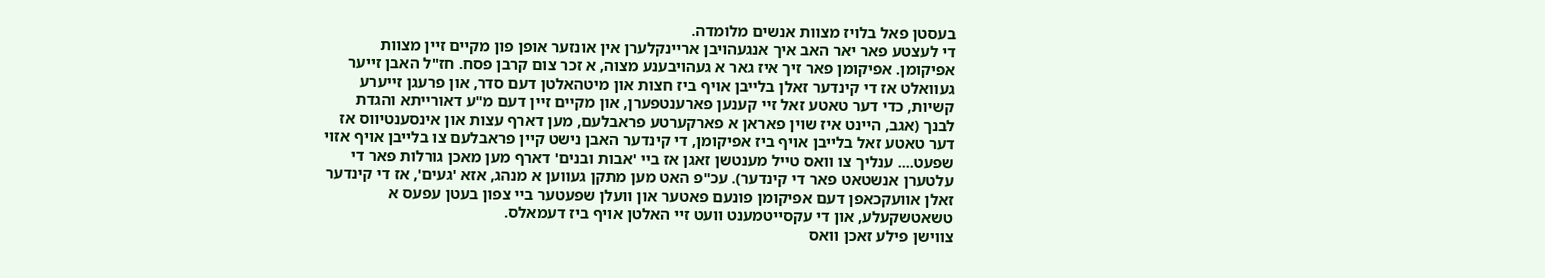בעסטן פאל בלויז מצוות אנשים מלומדה.
די לעצטע פאר יאר האב איך אנגעהויבן אריינקלערן אין אונזער אופן פון מקיים זיין מצוות אפיקומן. אפיקומן פאר זיך איז גאר א געהויבענע מצוה, א זכר צום קרבן פסח. חז"ל האבן זייער געוואלט אז די קינדער זאלן בלייבן אויף ביז חצות און מיטהאלטן דעם סדר, און פרעגן זייערע קשיות, כדי דער טאטע זאל זיי קענען פארענטפערן, און מקיים זיין דעם מ"ע דאורייתא והגדת לבנך (אגב, היינט איז שוין פאראן א פארקערטע פראבלעם, מען דארף עצות און אינסענטיווס אז דער טאטע זאל בלייבן אויף ביז אפיקומן, די קינדער האבן נישט קיין פראבלעם צו בלייבן אויף אזוי שפעט.... ענליך צו וואס טייל מענטשן זאגן אז ביי 'אבות ובנים' דארף מען מאכן גורלות פאר די עלטערן אנשטאט פאר די קינדער). עכ"פ האט מען מתקן געווען א מנהג, אזא 'געים', אז די קינדער זאלן אוועקכאפן דעם אפיקומן פונעם פאטער און וועלן שפעטער ביי צפון בעטן עפעס א טשאטשקעלע, און די עקסייטמענט וועט זיי האלטן אויף ביז דעמאלס.
צווישן פילע זאכן וואס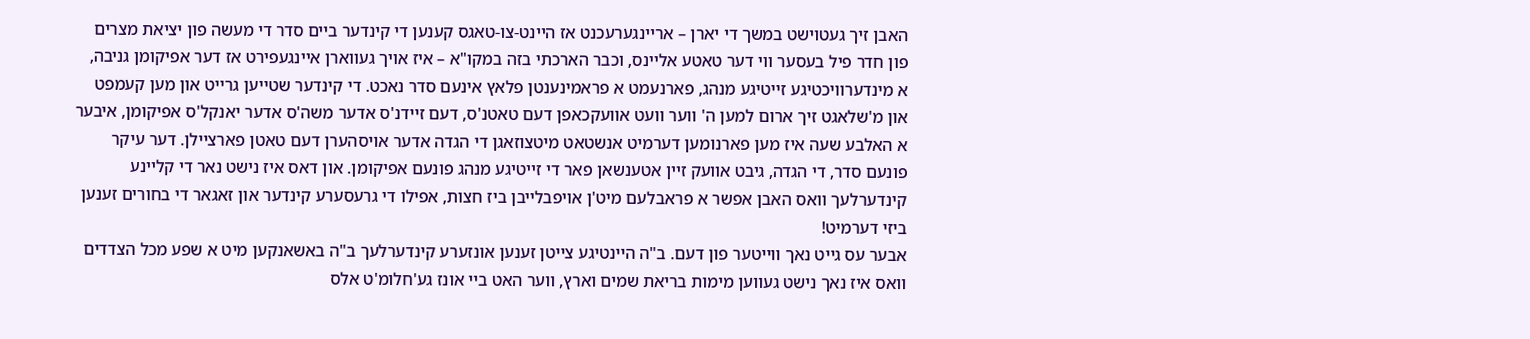האבן זיך געטוישט במשך די יארן – אריינגערעכנט אז היינט-צו-טאגס קענען די קינדער ביים סדר די מעשה פון יציאת מצרים פון חדר פיל בעסער ווי דער טאטע אליינס, וכבר הארכתי בזה במקו"א – איז אויך געווארן איינגעפירט אז דער אפיקומן גניבה, א מינדערוויכטיגע זייטיגע מנהג, פארנעמט א פראמינענטן פלאץ אינעם סדר נאכט. די קינדער שטייען גרייט און מען קעמפט און מ'שלאגט זיך ארום למען ה' ווער וועט אוועקכאפן דעם טאטנ'ס, דעם זיידנ'ס אדער משה'ס אדער יאנקל'ס אפיקומן, איבער א האלבע שעה איז מען פארנומען דערמיט אנשטאט מיטצוזאגן די הגדה אדער אויסהערן דעם טאטן פארציילן. דער עיקר פונעם סדר, די הגדה, גיבט אוועק זיין אטענשאן פאר די זייטיגע מנהג פונעם אפיקומן. און דאס איז נישט נאר די קליינע קינדערלעך וואס האבן אפשר א פראבלעם מיט'ן אויפבלייבן ביז חצות, אפילו די גרעסערע קינדער און זאגאר די בחורים זענען ביזי דערמיט!
אבער עס גייט נאך ווייטער פון דעם. ב"ה היינטיגע צייטן זענען אונזערע קינדערלעך ב"ה באשאנקען מיט א שפע מכל הצדדים וואס איז נאך נישט געווען מימות בריאת שמים וארץ, ווער האט ביי אונז גע'חלומ'ט אלס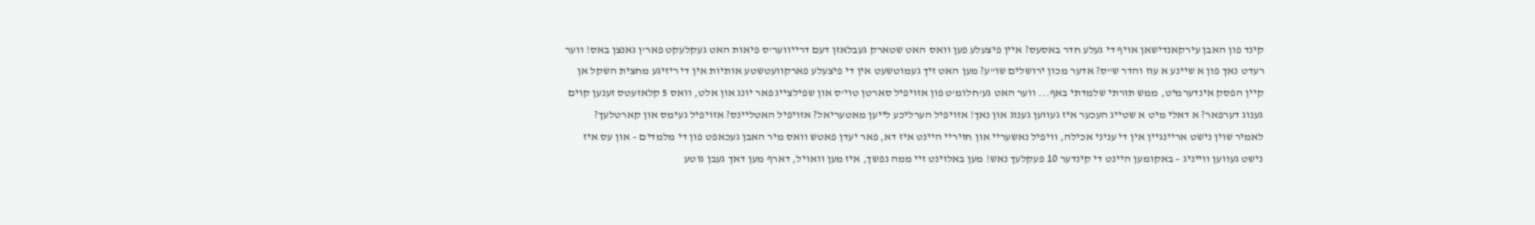קינד פון האבן עירקאנדישאן אויף די געלע חדר באסעס? איין פיצעלע פען וואס האט שטארק געבלאזן דעם דרייווער'ס פיאות האט געקלעקט פאר'ן גאנצן באס! ווער רעדט נאך פון א שיינע א עוז והדר ש"ס? אדער מכון ירושלים שו"ע? מען האט זיך געמוטשעט אין די פיצעלע פארקוועטשטע אותיות אין די ריזיגע מחצית השקל אן קיין הפסק אינדערמיט, ממש תורתי שלמדתי באף... ווער האט גע'חלומ'ט פון אזויפיל סארטן טוי'ס און שפילצייג פאר יונג און אלט, וואס 5 קלאזעטס זענען קוים גענוג דערפאר? א דאלי מיט א שטייג העכער איז געווען גענוג און נאך! אזויפיל הערליכע לייען מאטעריאל? אזויפיל האטליינס? אזויפיל געימס און קארטלעך? לאמיר שוין נישט אריינגיין אין די עניני אכילה, וויפיל נאשעריי און חזיריי היינט איז דא, פאר יעדן פאטש וואס מיר האבן געכאפט פון די מלמדים – און עס איז נישט געווען ווייניג – באקומען היינט די קינדער 10 פעקלעך נאש! מען באלוינט זיי ממה נפשך, איז מען וואויל, דארף מען דאך געבן גוטע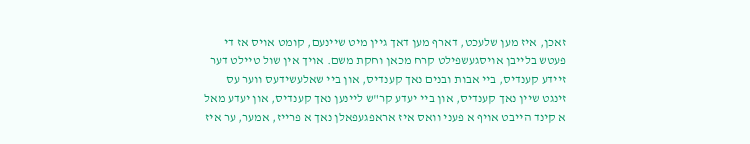זאכן, איז מען שלעכט, דארף מען דאך גיין מיט שיינעם, קומט אויס אז די פעטש בלייבן אויסגעשפילט קרח מכאן וחקת משם. אויך אין שול טיילט דער זיידע קענדיס, ביי אבות ובנים נאך קענדיס, און ביי שאלעשידעס ווער עס זינגט שיין נאך קענדיס, און ביי יעדע קר"ש ליינען נאך קענדיס, און יעדע מאל א קינד הייבט אויף א פעני וואס איז אראפגעפאלן נאך א פרייז, אמער, ער איז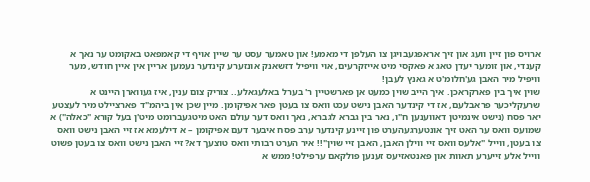ארויס פון זיין וועג און זיך אראפגעבויגן צו העלפן די מאמע! און טאמער עסט ער שיין אויף די קאמפאט באקומט ער נאך א קענדי, און זומער יעדן טאג א פאקסי מיט אייזקרעים, אוי וויפיל דזשאנק אונזערע קינדער נעמען אריין אין איין חודש, מער וויפיל מיר האבן גע'חלומ'ט א גאנץ לעבן!
שוין איך בין פארקראכן. איך הייב שוין כמעט אן פארשטיין ר' בערל באלעגאלע.. צוריק צום ענין, איז געווארן היינט א שרעקליכער פראבלעם, אז די קינדער האבן נישט עכט וואס צו בעטן פאר אפיקומן. מיין שכן אין ביהמ"ד פארציילט מיר לעצטע יאר פסח (נישט אינמיטן דאווענען ח"ו, נאר בין גברא לגברא, נאך וואס דער עולם האט מיטגעברומט מיט'ן בעל קורא "כאלה") א שמועס וואס ער האט זיך אונטערגעהערט פון זיינע קינדער ערב פסח איבער דעם אפיקומן – א דילעמא אז זיי האבן נישט וואס צו בעטן, ווייל "אלעס וואס זיי ווילן האבן, האבן זיי שוין"!! איר הערט רבותי וואס טוצעך דא? זיי האבן נישט וואס צו בעטן פשוט ווייל אלע זייערע תאוות און פאנטאזיעס זענען פולקאם ערפילט! ממש א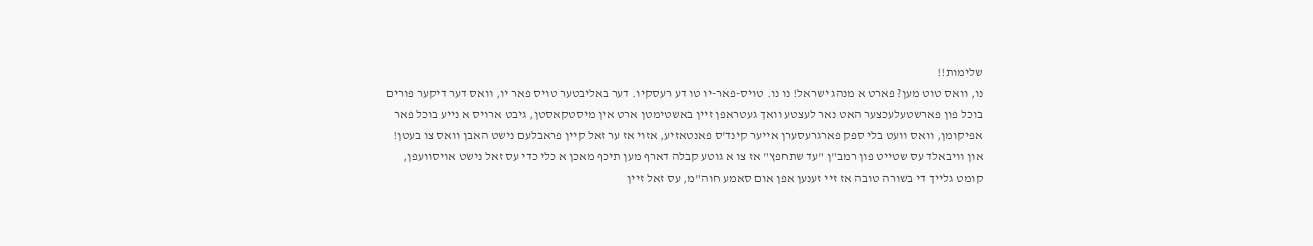שלימות!!
נו, וואס טוט מען? פארט א מנהג ישראל! נו נו. טויס-פאר-יו טו דע רעסקיו. דער באליבטער טויס פאר יו, וואס דער דיקער פורים בוכל פון פארשטעלעכצער האט נאר לעצטע וואך געטראפן זיין באשטימטן ארט אין מיסטקאסטן, גיבט ארויס א נייע בוכל פאר אפיקומן, וואס וועט בלי ספק פארגרעסערן אייער קינד'ס פאנטאזיע, אזוי אז ער זאל קיין פראבלעם נישט האבן וואס צו בעטן! און וויבאלד עס שטייט פון רמב"ן "עד שתחפץ" אז צו א גוטע קבלה דארף מען תיכף מאכן א כלי כדי עס זאל נישט אויסוועפן, קומט גלייך די בשורה טובה אז זיי זענען אפן אום סאמע חוה"מ, עס זאל זיין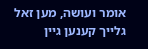אומר ועושה, מען זאל גלייך קענען גיין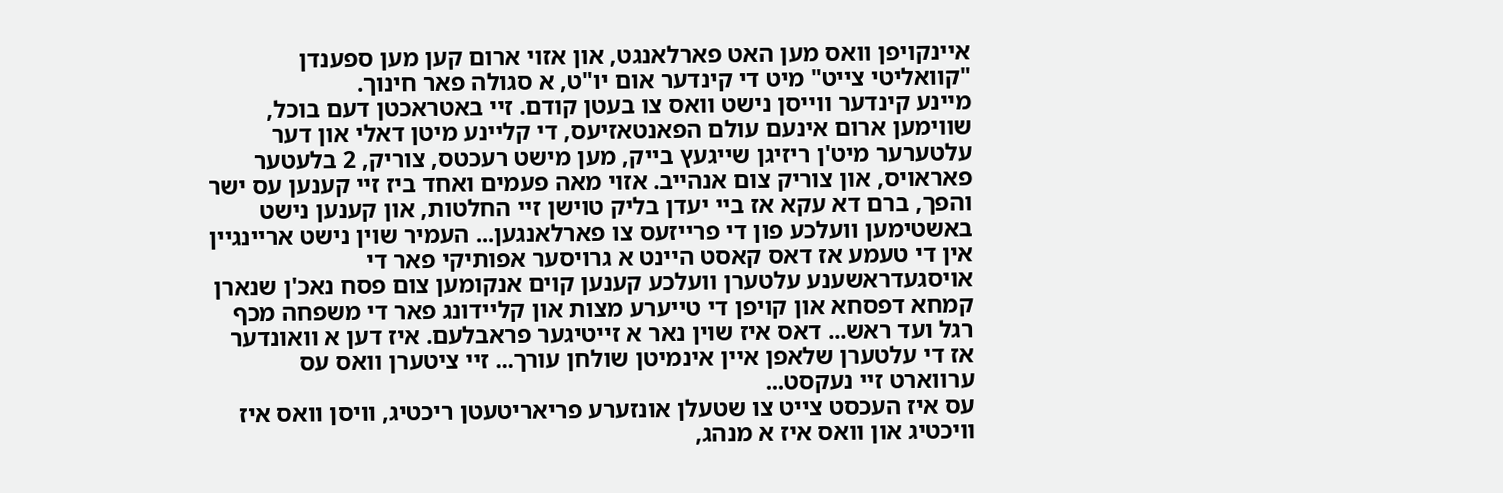איינקויפן וואס מען האט פארלאנגט, און אזוי ארום קען מען ספענדן "קוואליטי צייט" מיט די קינדער אום יו"ט, א סגולה פאר חינוך.
מיינע קינדער ווייסן נישט וואס צו בעטן קודם. זיי באטראכטן דעם בוכל, שווימען ארום אינעם עולם הפאנטאזיעס, די קליינע מיטן דאלי און דער עלטערער מיט'ן ריזיגן שייגעץ בייק, מען מישט רעכטס, צוריק, 2 בלעטער פאראויס, און צוריק צום אנהייב. אזוי מאה פעמים ואחד ביז זיי קענען עס ישר והפך, ברם דא עקא אז ביי יעדן בליק טוישן זיי החלטות, און קענען נישט באשטימען וועלכע פון די פרייזעס צו פארלאנגען... העמיר שוין נישט אריינגיין אין די טעמע אז דאס קאסט היינט א גרויסער אפותיקי פאר די אויסגעדראשענע עלטערן וועלכע קענען קוים אנקומען צום פסח נאכ'ן שנארן קמחא דפסחא און קויפן די טייערע מצות און קליידונג פאר די משפחה מכף רגל ועד ראש... דאס איז שוין נאר א זייטיגער פראבלעם. איז דען א וואונדער אז די עלטערן שלאפן איין אינמיטן שולחן עורך... זיי ציטערן וואס עס ערווארט זיי נעקסט...
עס איז העכסט צייט צו שטעלן אונזערע פריאריטעטן ריכטיג, וויסן וואס איז וויכטיג און וואס איז א מנהג,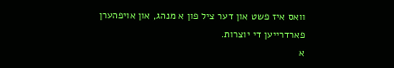וואס איז פשט און דער ציל פון א מנהג, און אויפהערן פארדרייען די יוצרות.
א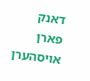דאנק פארן אויסהערן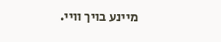מיינע בויך וויי.